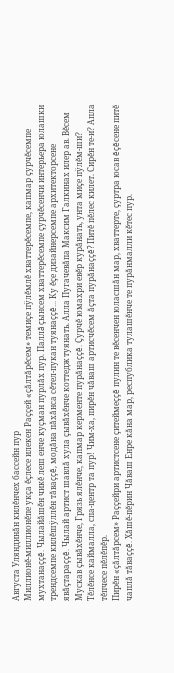Августа Уляндинăн килĕнчех бассейн пур
Миллионĕ-миллионĕпе укçа ĕçлесе илекен Раççей «çăлтăрĕсем» темиçе пÿлĕмлĕ хваттерĕсемпе, капмар çурчĕсемпе мухтанаççĕ. Чылайăшĕн чикĕ леш енче куçман пурлăх пур. Паллă çынсем хваттерĕсемпе çурчĕсенчи интерьера юлашки трендсемпе килĕшÿллĕн тăваççĕ, модăна пăхăнса сĕтел-пукан туянаççĕ... Ку ĕçе дизайнерсемпе архитекторсене явăçтараççĕ. Чылай артист шавлă хула çывăхĕнче коттедж туянать. Алла Пугачевăпа Максим Галкинах илер ав. Вĕсем Мускав çывăхĕнче, Грязь ялĕнче, капмар керменте пурăнаççĕ. Çурчĕ юмахри евĕр курăнать, унта миçе пÿлĕм-ши? Тĕлĕнсе каймалла, спа-центр та пур! Чим-ха, пирĕн чăваш артисчĕсем ăçта пурăнаççĕ? Питĕ пĕлес килет. Сирĕн те-и? Апла тĕпчесе пĕлĕпĕр.
Пирĕн «çăлтăрсем» Раççейри артистсене çитеймеççĕ пулин те вĕсенчен юласшăн мар, хваттерте, çуртра юсав ĕçĕсене питĕ чаплă тăваççĕ. Хăшĕ-пĕрин Чăваш Енре кăна мар, республика тулашĕнче те пурăнмалли кĕтес пур.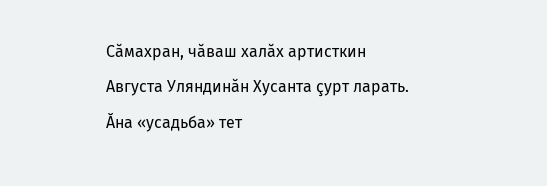Сăмахран, чăваш халăх артисткин Августа Уляндинăн Хусанта çурт ларать. Ăна «усадьба» тет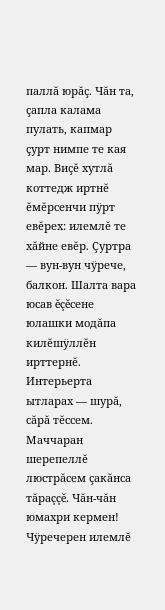паллă юрăç. Чăн та, çапла калама пулать, капмар çурт нимпе те кая мар. Виçĕ хутлă коттедж иртнĕ ĕмĕрсенчи пÿрт евĕрех: илемлĕ те хăйне евĕр. Çуртра — вун-вун чÿрече, балкон. Шалта вара юсав ĕçĕсене юлашки модăпа килĕшÿллĕн ирттернĕ. Интерьерта ытларах — шурă, сăрă тĕссем. Маччаран шерепеллĕ люстрăсем çакăнса тăраççĕ. Чăн-чăн юмахри кермен! Чÿречерен илемлĕ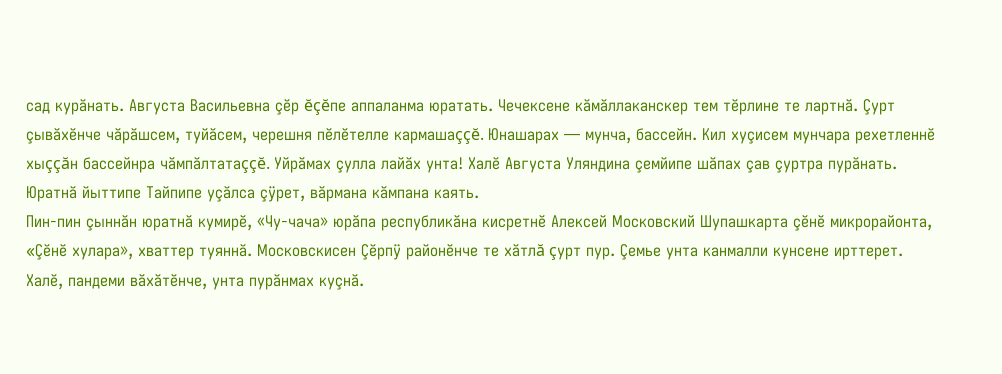сад курăнать. Августа Васильевна çĕр ĕçĕпе аппаланма юратать. Чечексене кăмăллаканскер тем тĕрлине те лартнă. Çурт çывăхĕнче чăрăшсем, туйăсем, черешня пĕлĕтелле кармашаççĕ. Юнашарах — мунча, бассейн. Кил хуçисем мунчара рехетленнĕ хыççăн бассейнра чăмпăлтатаççĕ. Уйрăмах çулла лайăх унта! Халĕ Августа Уляндина çемйипе шăпах çав çуртра пурăнать. Юратнă йыттипе Тайпипе уçăлса çÿрет, вăрмана кăмпана каять.
Пин-пин çыннăн юратнă кумирĕ, «Чу-чача» юрăпа республикăна кисретнĕ Алексей Московский Шупашкарта çĕнĕ микрорайонта, «Çĕнĕ хулара», хваттер туяннă. Московскисен Çĕрпÿ районĕнче те хăтлă çурт пур. Çемье унта канмалли кунсене ирттерет. Халĕ, пандеми вăхăтĕнче, унта пурăнмах куçнă.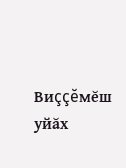Виççĕмĕш уйăх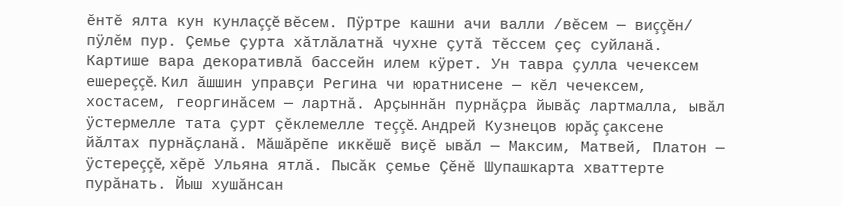ĕнтĕ ялта кун кунлаççĕ вĕсем. Пÿртре кашни ачи валли /вĕсем — виççĕн/ пÿлĕм пур. Çемье çурта хăтлăлатнă чухне çутă тĕссем çеç суйланă. Картише вара декоративлă бассейн илем кÿрет. Ун тавра çулла чечексем ешереççĕ. Кил ăшшин управçи Регина чи юратнисене — кĕл чечексем, хостасем, георгинăсем — лартнă. Арçыннăн пурнăçра йывăç лартмалла, ывăл ÿстермелле тата çурт çĕклемелле теççĕ. Андрей Кузнецов юрăç çаксене йăлтах пурнăçланă. Мăшăрĕпе иккĕшĕ виçĕ ывăл — Максим, Матвей, Платон — ÿстереççĕ, хĕрĕ Ульяна ятлă. Пысăк çемье Çĕнĕ Шупашкарта хваттерте пурăнать. Йыш хушăнсан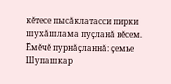кĕтесе пысăклатасси пирки шухăшлама пуçланă вĕсем. Ĕмĕчĕ пурнăçланнă: çемье Шупашкар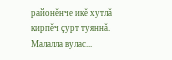районĕнче икĕ хутлă кирпĕч çурт туяннă. Малалла вулас...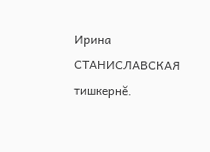Ирина СТАНИСЛАВСКАЯ тишкернĕ.